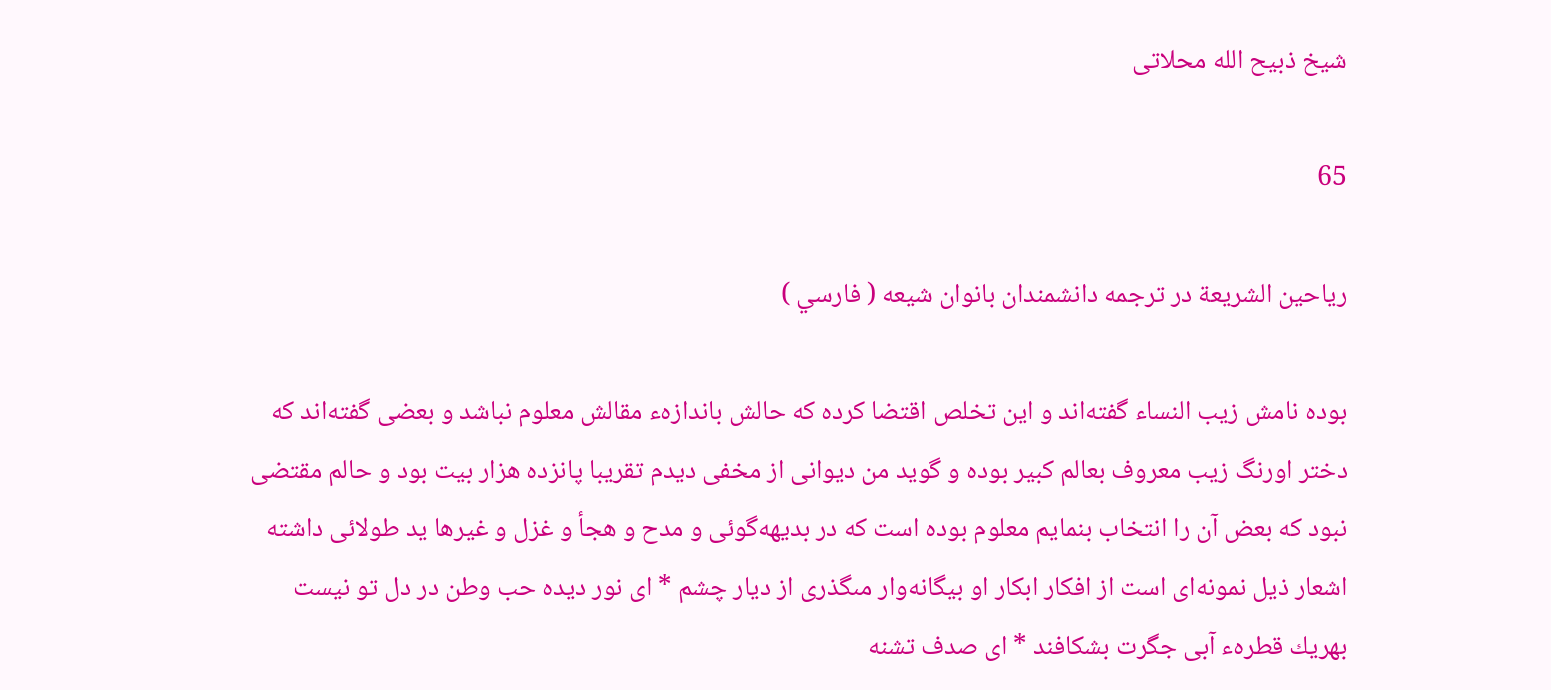شيخ ذبيح الله محلاتى

65

رياحين الشريعة در ترجمه دانشمندان بانوان شيعه ( فارسي )

بوده نامش زيب النساء گفته‌اند و اين تخلص اقتضا كرده كه حالش باندازهء مقالش معلوم نباشد و بعضى گفته‌اند كه دختر اورنگ زيب معروف بعالم كبير بوده و گويد من ديوانى از مخفى ديدم تقريبا پانزده هزار بيت بود و حالم مقتضى نبود كه بعض آن را انتخاب بنمايم معلوم بوده است كه در بديهه‌گوئى و مدح و هجأ و غزل و غيرها يد طولائى داشته اشعار ذيل نمونه‌اى است از افكار ابكار او بيگانه‌وار مىگذرى از ديار چشم * اى نور ديده حب وطن در دل تو نيست بهريك قطرهء آبى جگرت بشكافند * اى صدف تشنه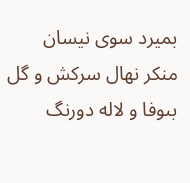بميرد سوى نيسان منكر نهال سركش و گل بىوفا و لاله دورنگ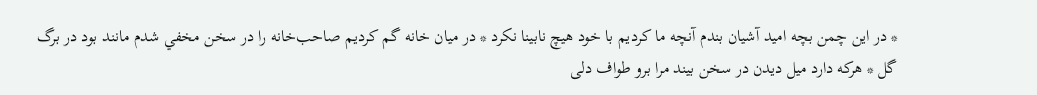* در اين چمن بچه اميد آشيان بندم آنچه ما كرديم با خود هيچ نابينا نكرد * در ميان خانه گم كرديم صاحب‌خانه را در سخن مخفي شدم مانند بود در برگ گل * هركه دارد ميل ديدن در سخن بيند مرا برو طواف دلى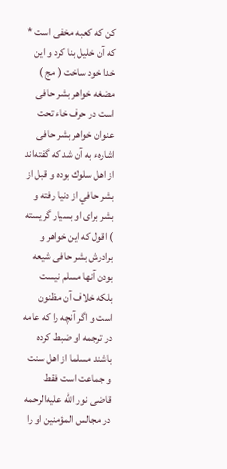كن كه كعبه مخفى است * كه آن خليل بنا كرد و اين خدا خود ساخت ( مج ) مضغه خواهر بشر حافى است در حرف خاء تحت عنوان خواهر بشر حافى اشارهء به آن شد كه گفته‌اند از اهل سلوك بوده و قبل از بشر حافي از دنيا رفته و بشر براى او بسيار گريسته ) اقول كه اين خواهر و برادرش بشر حافى شيعه بودن آنها مسلم نيست بلكه خلاف آن مظنون است و اگر آنچه را كه عامه در ترجمه او ضبط كرده باشند مسلما از اهل سنت و جماعت است فقط قاضى نور اللّه عليه‌الرحمه در مجالس المؤمنين او را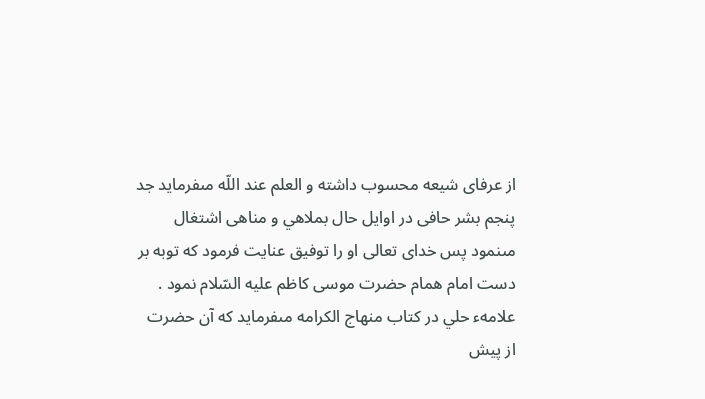از عرفاى شيعه محسوب داشته و العلم عند اللّه مىفرمايد جد پنجم بشر حافى در اوايل حال بملاهي و مناهى اشتغال مىنمود پس خداى تعالى او را توفيق عنايت فرمود كه توبه بر دست امام همام حضرت موسى كاظم عليه السّلام نمود . علامهء حلي در كتاب منهاج الكرامه مىفرمايد كه آن حضرت از پيش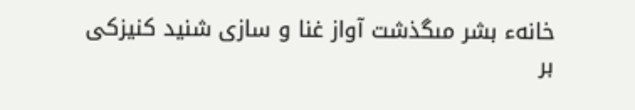خانهء بشر مىگذشت آواز غنا و سازى شنيد كنيزكى بر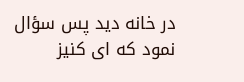در خانه ديد پس سؤال نمود كه اى كنيز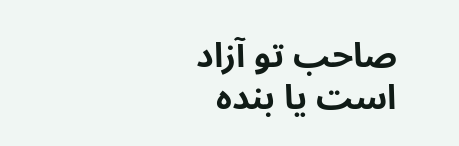صاحب تو آزاد است يا بنده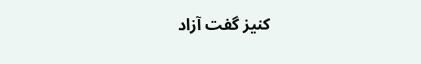كنيز گفت آزاد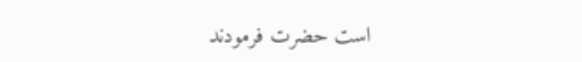است حضرت فرمودند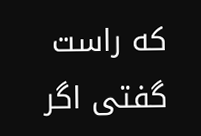كه راست گفتى اگر